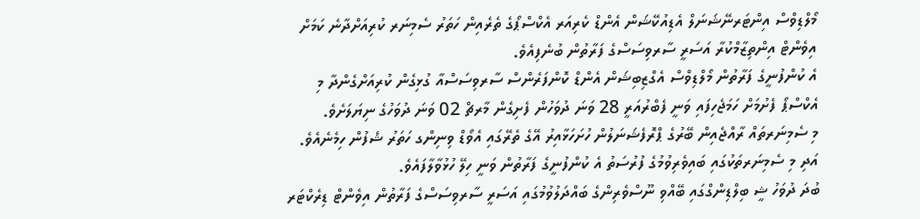މޯލްޑިވްސް އިންޓަރނޭޝަނަލް އެޑިއުކޭޝަން އެންޑް ކެރިއަރ އެކްސްޕޯގެ ތެރެއިން ހަތަރު ސެމިނަރ ކުރިއަށްދާނެ ކަމަށް އިވެންޓް އިންތިޒާމްކުރާ އަސަރީ ސާރވިސަސްގެ ފަރާތުން ބުނެފިއެވެ.
އެ ކުންފުނީގެ ފަރާތުން މޯލްޑިވްސް އެގްޒިބިޝަން އެންޑް ކޮންފަރެންސް ސާރވިސަސްއާ ގުޅިގެން ކުރިއަށްގެންދާ މި އެކްސްޕޯ ފެށުމަށް ހަމަޖެހިފައި ވަނީ ފެބްރުއަރީ 28 ވަނަ ދުވަހުން ފެށިގެން މާރޗް 02 ވަނަ ދުވަހުގެ ނިޔަލަށެވެ.
މި ސެމިނަރތައް ރާއްޖެއިން ބޭރުގެ ޕްރޮފެޝަނަލުން ހުށަހަޅާއިރު އޭގެ ތެރޭގައި އެވޯޑް ވިނިންގ ހަތަރު ޝެފުން ހިމެނެއެވެ. އަދި މި ސެމިނަރތަކުގައި ބައިވެރިވުމުގެ ފުރުސަތު އެ ކުންފުނީގެ ފަރާތުން ވަނީ ހިލޭ ހުޅުވާލާފައެވެ.
ބުދަ ދުވަހު ޝީ ބިލްޑިންގްގައި ބޭއްވި ނޫސްވެރިންގެ ބައްދަލުވުމުގައި އަސަރީ ސާރވިސަސްގެ ފަރާތުން އިވެންޓް ޑިރެކްޓަރ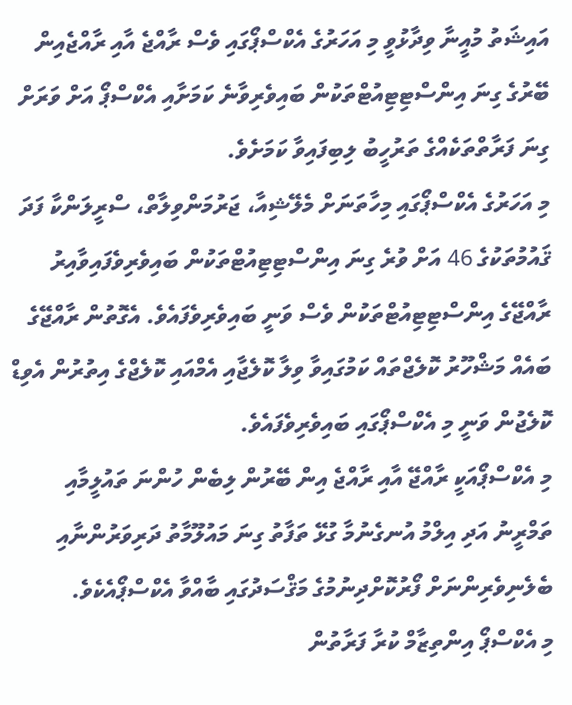އައިޝަތު މުއީނާ ވިދާޅުވީ މި އަހަރުގެ އެކްސްޕޯގައި ވެސް ރާއްޖެ އާއި ރާއްޖެއިން ބޭރުގެ ގިނަ އިންސްޓިޓިއުޓްތަކުން ބައިވެރިވާނެ ކަމަށާއި އެކްސްޕޯ އަށް ވަރަށް ގިނަ ފަރާތްތަކެއްގެ ތަރުހީބު ލިބިފައިވާ ކަމަށެވެ.
މި އަހަރުގެ އެކްސްޕޯގައި މިހާތަނަށް މެލޭޝިއާ، ޖަރުމަންވިލާތް، ސްރީލަންކާ ފަދަ ޤައުމުތަކުގެ 46 އަށް ވުރެ ގިނަ އިންސްޓިޓިއުޓްތަކުން ބައިވެރިވެފައިވާއިރު ރާއްޖޭގެ އިންސްޓިޓިއުޓްތަކުން ވެސް ވަނީ ބައިވެރިވެފައެވެ. އެގޮތުން ރާއްޖޭގެ ބައެއް މަޝްހޫރު ކޮލެޖްތައް ކަމުގައިވާ ވިލާ ކޮލެޖާއި އެމްއައި ކޮލެޖްގެ އިތުރުން އެވިޑް ކޮލެޖުން ވަނީ މި އެކްސްޕޯގައި ބައިވެރިވެފައެވެ.
މި އެކްސްޕޯއަކީ ރާއްޖޭ އާއި ރާއްޖެ އިން ބޭރުން ލިބެން ހުންނަ ތައުލީމާއި ތަމްރީނު އަދި އިލްމު އުނގެނުމާ ގުޅޭ ތަފާތު ގިނަ މައުލޫމާތު ދަރިވަރުންނާއި ބެލެނިވެރިންނަށް ފޯރުކޮށްދިނުމުގެ މަޤްސަދުގައި ބާއްވާ އެކްސްޕޯއެކެވެ.
މި އެކްސްޕޯ އިންތިޒާމް ކުރާ ފަރާތުން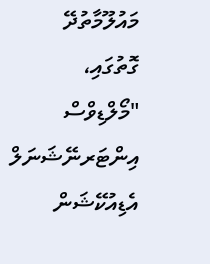މައުލޫމާތުދޭ ގޮތުގައި، "މޯލްޑިވްސް އިންޓަރނޭޝަނަލް އެޑިއުކޭޝަން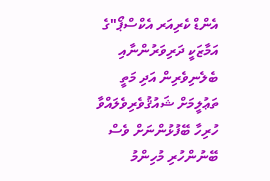އެންޑް ކެރިއަރ އެކްސްޕޯ"ގެ އަމާޒަކީ ދަރިވަރުންނާއި ބެލެނިވެރިން އަދި މަތީ ތަޢުލީމަށް ޝައުޤުވެރިވެލައްވާ ހުރިހާ ބޭފުޅުންނަށް ވެސް ބޭނުންހުރި މުހިންމު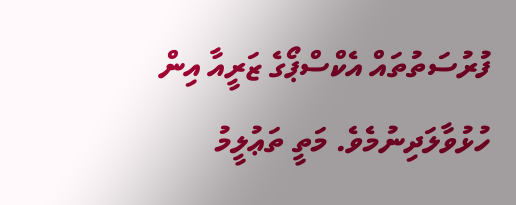ފުރުސަތުތައް އެކްސްޕޯގެ ޒަރީއާ އިން ހުޅުވާލަދިނުމެވެ. މަތީ ތަޢުލީމު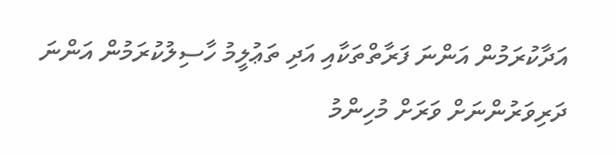އަދާކުރަމުން އަންނަ ފަރާތްތަކާއި އަދި ތަޢުލީމު ހާސިލުކުރަމުން އަންނަ ދަރިވަރުންނަށް ވަރަށް މުހިންމު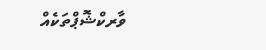ވާރކްޝޮޕްތަކެއް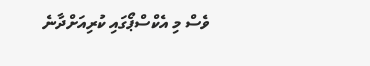ވެސް މި އެކްސްޕޯގައި ކުރިއަށްދާނެ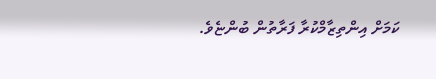ކަމަށް އިންތިޒާމްކުރާ ފަރާތުން ބުންޏެވެ.